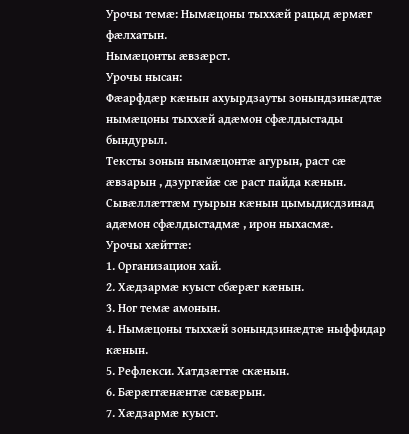Урочы темæ: Нымæцоны тыххæй рацыд æрмæг фæлхатын.
Нымæцонты æвзæрст.
Урочы нысан:
Фæарфдæр кæнын ахуырдзауты зонындзинæдтæ нымæцоны тыххæй адæмон сфæлдыстады бындурыл.
Тексты зонын нымæцонтæ агурын, раст сæ æвзарын , дзургæйæ сæ раст пайда кæнын.
Сывæллæттæм гуырын кæнын цымыдисдзинад адæмон сфæлдыстадмæ , ирон ныхасмæ.
Урочы хæйттæ:
1. Организацион хай.
2. Хæдзармæ куыст сбæрæг кæнын.
3. Ног темæ амонын.
4. Нымæцоны тыххæй зонындзинæдтæ ныффидар кæнын.
5. Рефлекси. Хатдзæгтæ скæнын.
6. Бæрæггæнæнтæ сæвæрын.
7. Хæдзармæ куыст.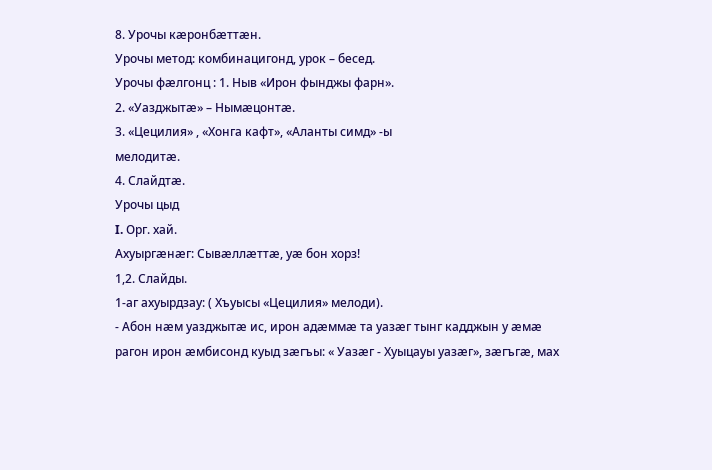8. Урочы кæронбæттæн.
Урочы метод: комбинацигонд, урок – бесед.
Урочы фæлгонц : 1. Ныв «Ирон фынджы фарн».
2. «Уазджытæ» – Нымæцонтæ.
3. «Цецилия» , «Хонга кафт», «Аланты симд» -ы
мелодитæ.
4. Слайдтæ.
Урочы цыд
I. Орг. хай.
Ахуыргæнæг: Сывæллæттæ, уæ бон хорз!
1,2. Слайды.
1-аг ахуырдзау: ( Хъуысы «Цецилия» мелоди).
- Абон нæм уазджытæ ис, ирон адæммæ та уазæг тынг кадджын у æмæ рагон ирон æмбисонд куыд зæгъы: « Уазæг - Хуыцауы уазæг», зæгъгæ, мах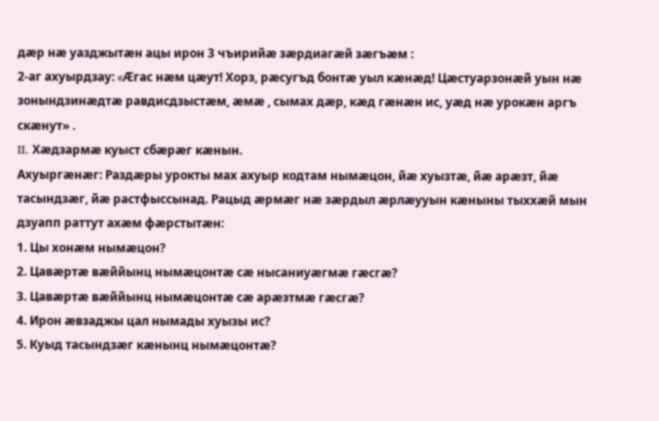дæр нæ уазджытæн ацы ирон 3 чъирийæ зæрдиагæй зæгъæм :
2-аг ахуырдзау: «Æгас нæм цæут! Хорз, рæсугъд бонтæ уыл кæнæд! Цæстуарзонæй уын нæ зонындзинæдтæ равдисдзыстæм, æмæ , сымах дæр, кæд гæнæн ис, уæд нæ урокæн аргъ скæнут» .
II. Хæдзармæ куыст сбæрæг кæнын.
Ахуыргæнæг: Раздæры урокты мах ахуыр кодтам нымæцон, йæ хуызтæ, йæ арæзт, йæ тасындзæг, йæ растфыссынад. Рацыд æрмæг нæ зæрдыл æрлæууын кæныны тыххæй мын дзуапп раттут ахæм фæрстытæн:
1. Цы хонæм нымæцон?
2. Цавæртæ вæййынц нымæцонтæ сæ нысаниуæгмæ гæсгæ?
3. Цавæртæ вæййынц нымæцонтæ сæ арæзтмæ гæсгæ?
4. Ирон æвзаджы цал нымады хуызы ис?
5. Куыд тасындзæг кæнынц нымæцонтæ?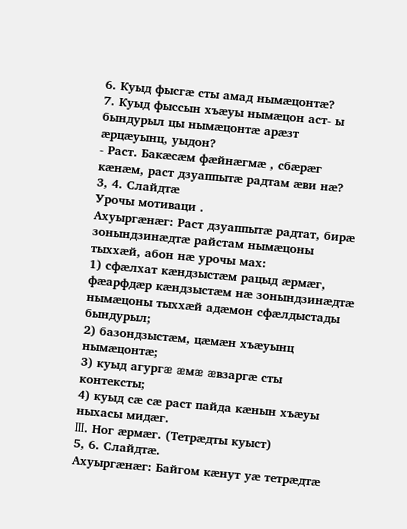6. Куыд фысгæ сты амад нымæцонтæ?
7. Куыд фыссын хъæуы нымæцон аст- ы бындурыл цы нымæцонтæ арæзт
æрцæуынц, уыдон?
- Раст. Бакæсæм фæйнæгмæ , сбæрæг кæнæм, раст дзуаппытæ радтам æви нæ?
3, 4. Слайдтæ
Урочы мотиваци .
Ахуыргæнæг: Раст дзуаппытæ радтат, бирæ зонындзинæдтæ райстам нымæцоны тыххæй, абон нæ урочы мах:
1) сфæлхат кæндзыстæм рацыд æрмæг, фæарфдæр кæндзыстæм нæ зонындзинæдтæ нымæцоны тыххæй адæмон сфæлдыстады бындурыл;
2) базондзыстæм, цæмæн хъæуынц нымæцонтæ;
3) куыд агургæ æмæ æвзаргæ сты контексты;
4) куыд сæ сæ раст пайда кæнын хъæуы ныхасы мидæг.
III. Ног æрмæг. (Тетрæдты куыст)
5, 6. Слайдтæ.
Ахуыргæнæг: Байгом кæнут уæ тетрæдтæ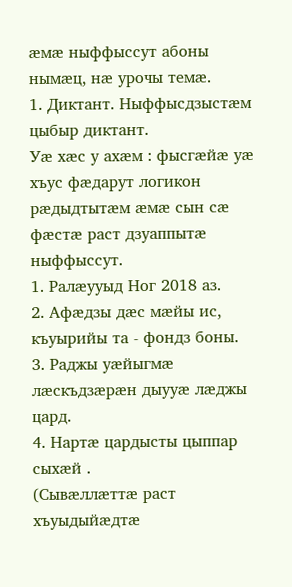æмæ ныффыссут абоны нымæц, нæ урочы темæ.
1. Диктант. Ныффысдзыстæм цыбыр диктант.
Уæ хæс у ахæм : фысгæйæ уæ хъус фæдарут логикон рæдыдтытæм æмæ сын сæ фæстæ раст дзуаппытæ ныффыссут.
1. Ралæууыд Ног 2018 аз.
2. Афæдзы дæс мæйы ис, къуырийы та - фондз боны.
3. Раджы уæйыгмæ лæскъдзæрæн дыууæ лæджы цард.
4. Нартæ цардысты цыппар сыхæй .
(Сывæллæттæ раст хъуыдыйæдтæ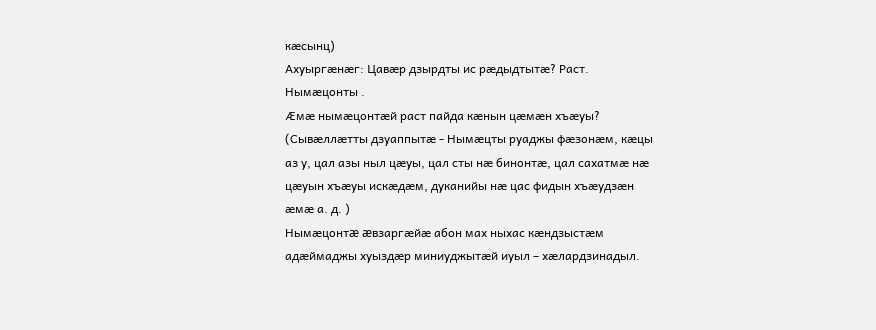кæсынц)
Ахуыргæнæг: Цавæр дзырдты ис рæдыдтытæ? Раст. Нымæцонты .
Æмæ нымæцонтæй раст пайда кæнын цæмæн хъæуы?
(Сывæллæтты дзуаппытæ - Нымæцты руаджы фæзонæм, кæцы аз у, цал азы ныл цæуы, цал сты нæ бинонтæ, цал сахатмæ нæ цæуын хъæуы искæдæм, дуканийы нæ цас фидын хъæудзæн æмæ а. д. )
Нымæцонтæ æвзаргæйæ абон мах ныхас кæндзыстæм адæймаджы хуыздæр миниуджытæй иуыл – хæлардзинадыл.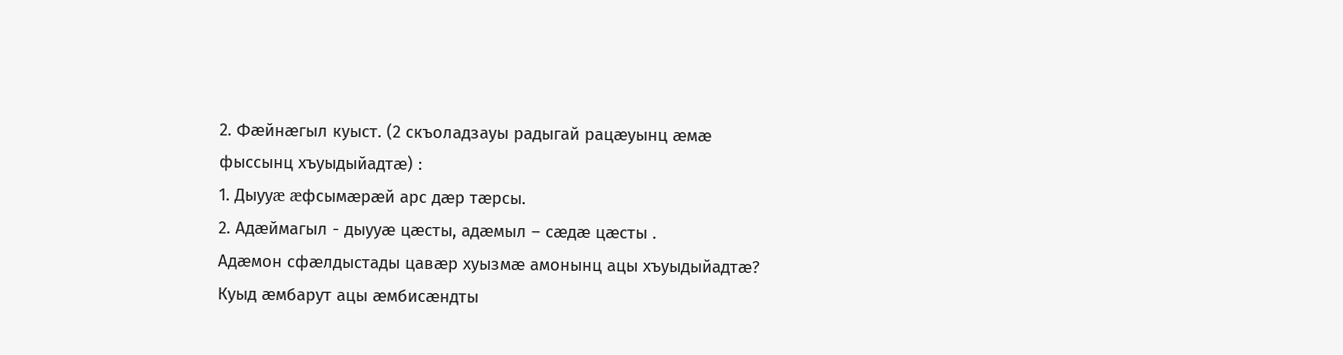2. Фæйнæгыл куыст. (2 скъоладзауы радыгай рацæуынц æмæ фыссынц хъуыдыйадтæ) :
1. Дыууæ æфсымæрæй арс дæр тæрсы.
2. Адæймагыл - дыууæ цæсты, адæмыл – сæдæ цæсты .
Адæмон сфæлдыстады цавæр хуызмæ амонынц ацы хъуыдыйадтæ? Куыд æмбарут ацы æмбисæндты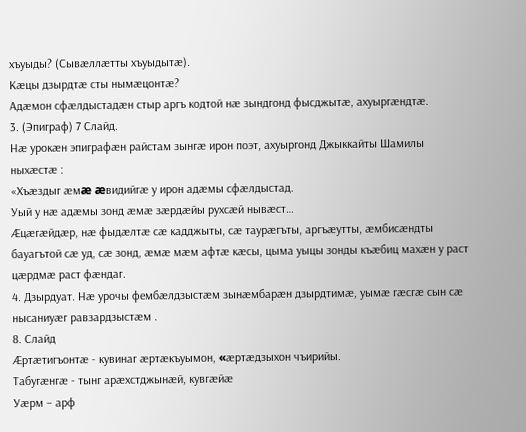хъуыды? (Сывæллæтты хъуыдытæ).
Кæцы дзырдтæ сты нымæцонтæ?
Адæмон сфæлдыстадæн стыр аргъ кодтой нæ зындгонд фысджытæ, ахуыргæндтæ.
3. (Эпиграф) 7 Слайд.
Нæ урокæн эпиграфæн райстам зынгæ ирон поэт, ахуыргонд Джыккайты Шамилы ныхæстæ :
«Хъæздыг æмæ æвидийгæ у ирон адæмы сфæлдыстад.
Уый у нæ адæмы зонд æмæ зæрдæйы рухсæй нывæст…
Æцæгæйдæр, нæ фыдæлтæ сæ кадджыты, сæ таурæгъты, аргъæутты, æмбисæндты бауагътой сæ уд, сæ зонд, æмæ мæм афтæ кæсы, цыма уыцы зонды къæбиц махæн у раст цæрдмæ раст фæндаг.
4. Дзырдуат. Нæ урочы фембæлдзыстæм зынæмбарæн дзырдтимæ, уымæ гæсгæ сын сæ нысаниуæг равзардзыстæм .
8. Слайд
Æртæтигъонтæ - кувинаг æртæкъуымон, «æртæдзыхон чъирийы.
Табугæнгæ - тынг арæхстджынæй, кувгæйæ
Уæрм – арф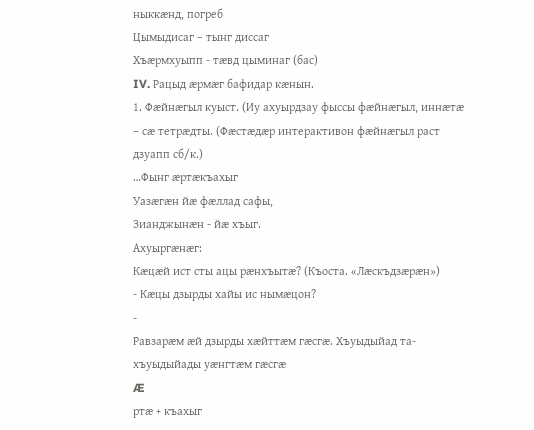ныккæнд, погреб
Цымыдисаг – тынг диссаг
Хъæрмхуыпп - тæвд цыминаг (бас)
IV. Рацыд æрмæг бафидар кæнын.
1. Фæйнæгыл куыст. (Иу ахуырдзау фыссы фæйнæгыл, иннæтæ – сæ тетрæдты. (Фæстæдæр интерактивон фæйнæгыл раст дзуапп сб/к.)
…Фынг æртæкъахыг
Уазæгæн йæ фæллад сафы,
Зианджынæн - йæ хъыг.
Ахуыргæнæг:
Кæцæй ист сты ацы рæнхъытæ? (Къоста. «Лæскъдзæрæн»)
- Кæцы дзырды хайы ис нымæцон?
-
Равзарæм æй дзырды хæйттæм гæсгæ. Хъуыдыйад та- хъуыдыйады уæнгтæм гæсгæ
Æ
ртæ + къахыг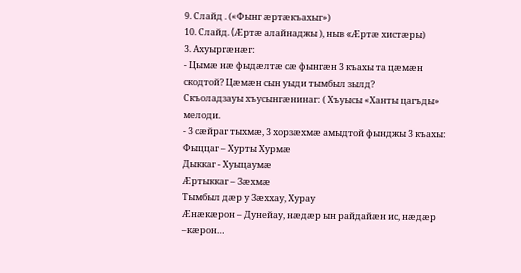9. Слайд . («Фынг æртæкъахыг»)
10. Слайд. (Æртæ алайнаджы ), ныв «Æртæ хистæры)
3. Ахуыргæнæг:
- Цымæ нæ фыдæлтæ сæ фынгæн 3 къахы та цæмæн скодтой? Цæмæн сын уыди тымбыл зылд?
Скъоладзауы хъусынгæнинаг: ( Хъуысы «Ханты цагъды» мелоди.
- 3 сæйраг тыхмæ, 3 хорзæхмæ амыдтой фынджы 3 къахы:
Фыццаг – Хурты Хурмæ
Дыккаг - Хуыцаумæ
Æртыккаг – Зæхмæ
Тымбыл дæр у Зæххау, Хурау
Æнæкæрон – Дунейау, нæдæр ын райдайæн ис, нæдæр –кæрон…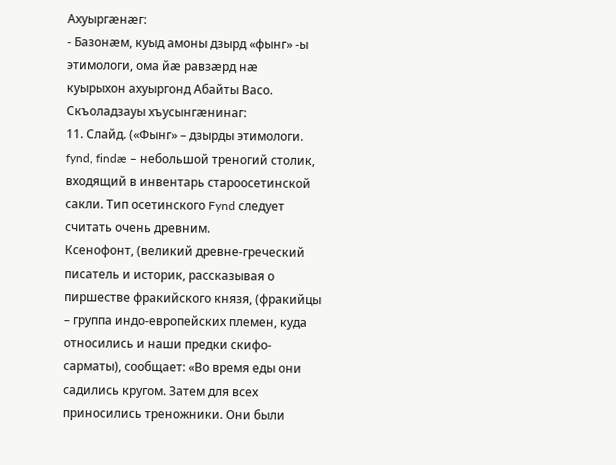Ахуыргæнæг:
- Базонæм, куыд амоны дзырд «фынг» -ы этимологи, ома йæ равзæрд нæ
куырыхон ахуыргонд Абайты Васо.
Скъоладзауы хъусынгæнинаг:
11. Слайд. («Фынг» – дзырды этимологи.
fynd, findæ – небольшой треногий столик, входящий в инвентарь староосетинской сакли. Тип осетинского Fynd следует считать очень древним.
Ксенофонт, (великий древне-греческий писатель и историк, рассказывая о пиршестве фракийского князя, (фракийцы – группа индо-европейских племен, куда относились и наши предки скифо-сарматы), сообщает: «Во время еды они садились кругом. Затем для всех приносились треножники. Они были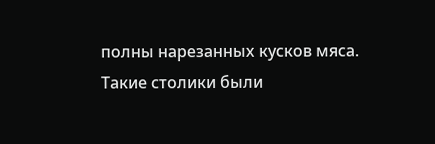полны нарезанных кусков мяса. Такие столики были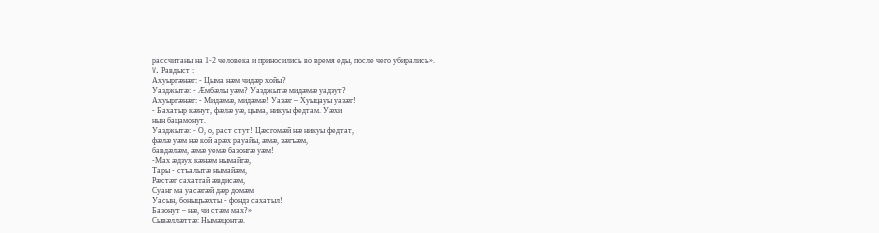рассчитаны на 1-2 человека и приносились во время еды, после чего убирались».
V. Равдыст :
Ахуыргæнæг: - Цыма нæм чидæр хойы?
Уазджытæ: - Æмбæлы уæм? Уазджытæ мидæмæ уадзут?
Ахуыргæнæг: - Мидæмæ, мидæмæ! Уазæг – Хуыцауы уазæг!
- Бахатыр кæнут, фæлæ уæ, цыма, никуы федтам. Уæхи
нын бацамонут.
Уазджытæ: - О, о, раст стут! Цæсгомæй нæ никуы федтат,
фæлæ уæм нæ кой арæх рауайы, æмæ, зæгъæм,
бавдæлæм, æмæ уемæ базонгæ уæм!
-Мах æдзух кæнæм нымайгæ,
Тары - стъалытæ нымайæм,
Рæстæг сахатгай æвдисæм,
Суанг ма уасæгæй дæр домæм
Уасын, боныцъæхты - фондз сахатыл!
Базонут – нæ, чи стæм мах?»
Сывæллæттæ: Нымæцонтæ.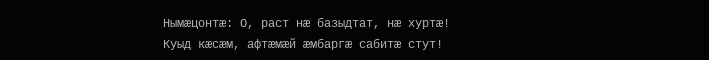Нымæцонтæ: О, раст нæ базыдтат, нæ хуртæ! Куыд кæсæм, афтæмæй æмбаргæ сабитæ стут!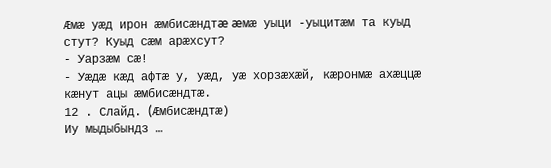Æмæ уæд ирон æмбисæндтæ æмæ уыци -уыцитæм та куыд стут? Куыд сæм арæхсут?
- Уарзæм сæ!
- Уæдæ кæд афтæ у, уæд, уæ хорзæхæй, кæронмæ ахæццæ кæнут ацы æмбисæндтæ.
12 . Слайд. (Æмбисæндтæ)
Иу мыдыбындз …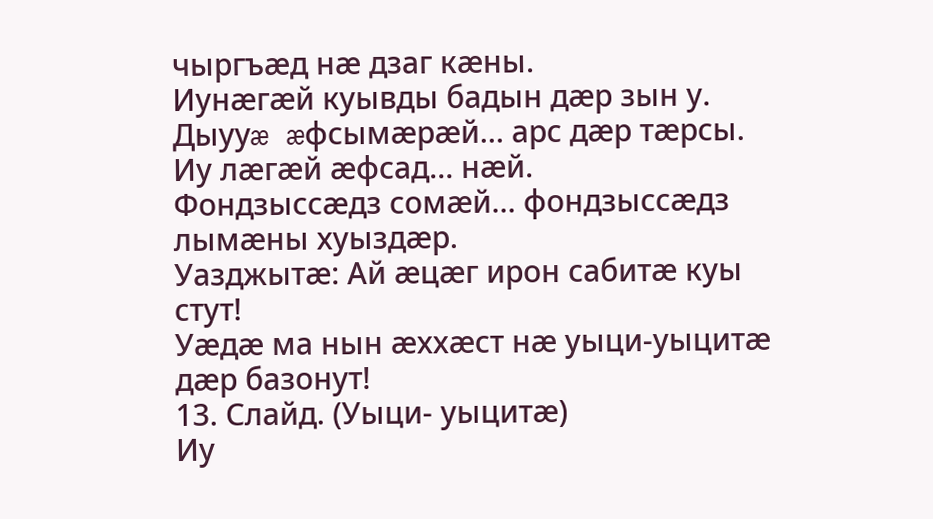чыргъæд нæ дзаг кæны.
Иунæгæй куывды бадын дæр зын у.
Дыууæ æфсымæрæй… арс дæр тæрсы.
Иу лæгæй æфсад… нæй.
Фондзыссæдз сомæй… фондзыссæдз лымæны хуыздæр.
Уазджытæ: Ай æцæг ирон сабитæ куы стут!
Уæдæ ма нын æххæст нæ уыци-уыцитæ дæр базонут!
13. Слайд. (Уыци- уыцитæ)
Иу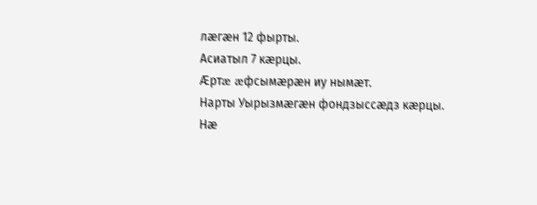лæгæн 12 фырты.
Асиатыл 7 кæрцы.
Æртæ æфсымæрæн иу нымæт.
Нарты Уырызмæгæн фондзыссæдз кæрцы.
Нæ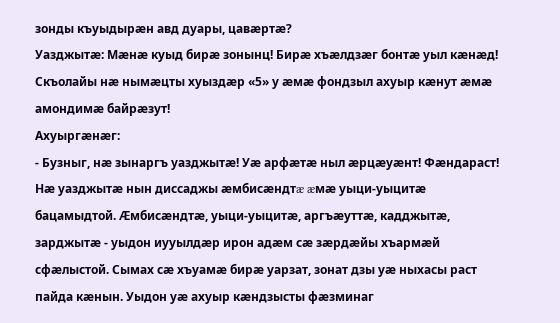зонды къуыдырæн авд дуары, цавæртæ?
Уазджытæ: Мæнæ куыд бирæ зонынц! Бирæ хъæлдзæг бонтæ уыл кæнæд! Скъолайы нæ нымæцты хуыздæр «5» у æмæ фондзыл ахуыр кæнут æмæ амондимæ байрæзут!
Ахуыргæнæг:
- Бузныг, нæ зынаргъ уазджытæ! Уæ арфæтæ ныл æрцæуæнт! Фæндараст!
Нæ уазджытæ нын диссаджы æмбисæндтæ æмæ уыци-уыцитæ бацамыдтой. Æмбисæндтæ, уыци-уыцитæ, аргъæуттæ, кадджытæ, зарджытæ - уыдон иууылдæр ирон адæм сæ зæрдæйы хъармæй сфæлыстой. Сымах сæ хъуамæ бирæ уарзат, зонат дзы уæ ныхасы раст пайда кæнын. Уыдон уæ ахуыр кæндзысты фæзминаг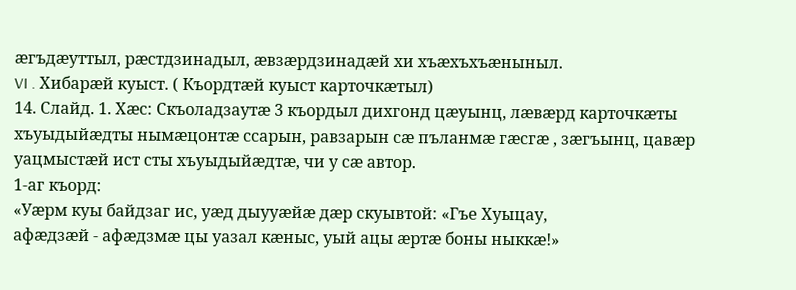æгъдæуттыл, рæстдзинадыл, æвзæрдзинадæй хи хъæхъхъæныныл.
VI . Хибарæй куыст. ( Къордтæй куыст карточкæтыл)
14. Слайд. 1. Хæс: Cкъоладзаутæ 3 къордыл дихгонд цæуынц, лæвæрд карточкæты хъуыдыйæдты нымæцонтæ ссарын, равзарын сæ пъланмæ гæсгæ , зæгъынц, цавæр уацмыстæй ист сты хъуыдыйæдтæ, чи у сæ автор.
1-аг къорд:
«Уæрм куы байдзаг ис, уæд дыууæйæ дæр скуывтой: «Гъе Хуыцау,
афæдзæй - афæдзмæ цы уазал кæныс, уый ацы æртæ боны ныккæ!»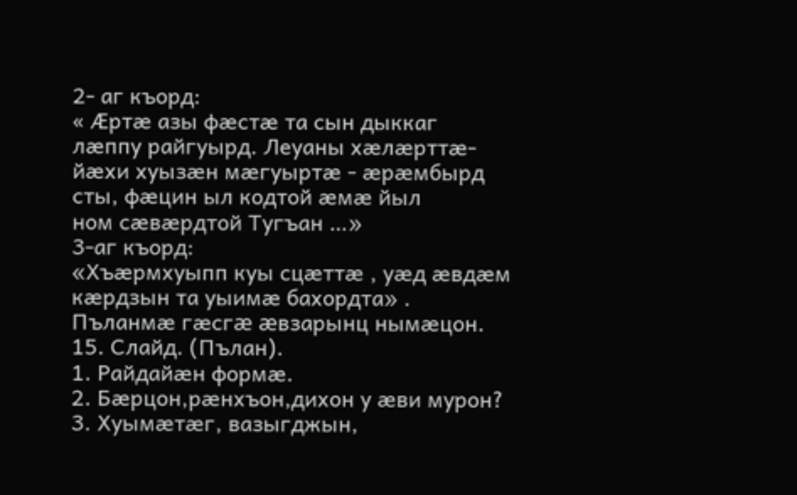2- аг къорд:
« Æртæ азы фæстæ та сын дыккаг лæппу райгуырд. Леуаны хæлæрттæ-
йæхи хуызæн мæгуыртæ - æрæмбырд сты, фæцин ыл кодтой æмæ йыл
ном сæвæрдтой Тугъан …»
3-аг къорд:
«Хъæрмхуыпп куы сцæттæ , уæд æвдæм кæрдзын та уыимæ бахордта» .
Пъланмæ гæсгæ æвзарынц нымæцон.
15. Слайд. (Пълан).
1. Райдайæн формæ.
2. Бæрцон,рæнхъон,дихон у æви мурон?
3. Хуымæтæг, вазыгджын,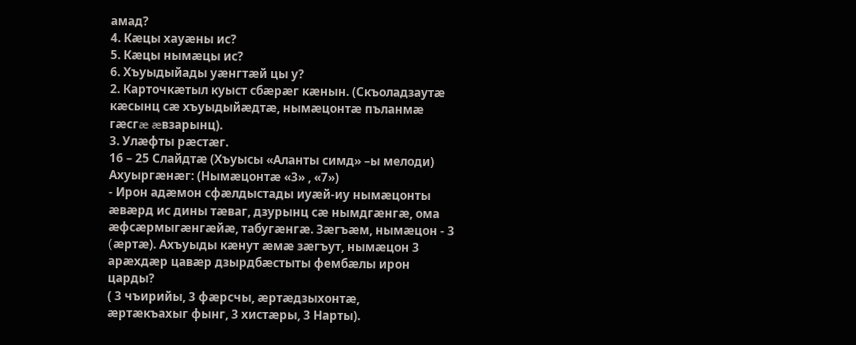амад?
4. Кæцы хауæны ис?
5. Кæцы нымæцы ис?
6. Хъуыдыйады уæнгтæй цы у?
2. Карточкæтыл куыст сбæрæг кæнын. (Скъоладзаутæ кæсынц сæ хъуыдыйæдтæ, нымæцонтæ пъланмæ гæсгæ æвзарынц).
3. Улæфты рæстæг.
16 – 25 Слайдтæ (Хъуысы «Аланты симд» –ы мелоди)
Ахуыргæнæг: (Нымæцонтæ «3» , «7»)
- Ирон адæмон сфæлдыстады иуæй-иу нымæцонты æвæрд ис дины тæваг, дзурынц сæ нымдгæнгæ, ома æфсæрмыгæнгæйæ, табугæнгæ. Зæгъæм, нымæцон - 3 (æртæ). Ахъуыды кæнут æмæ зæгъут, нымæцон 3 арæхдæр цавæр дзырдбæстыты фембæлы ирон царды?
( 3 чъирийы, 3 фæрсчы, æртæдзыхонтæ,
æртæкъахыг фынг, 3 хистæры, 3 Нарты).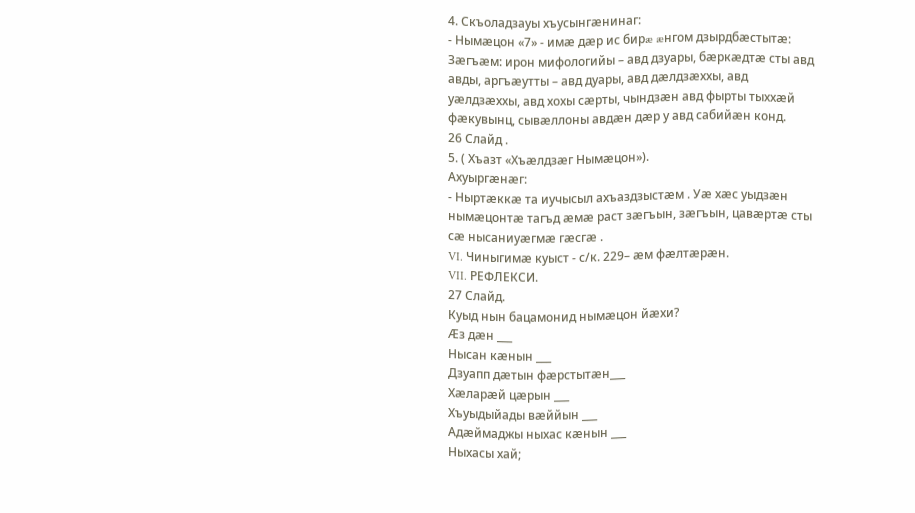4. Скъоладзауы хъусынгæнинаг:
- Нымæцон «7» - имæ дæр ис бирæ æнгом дзырдбæстытæ:
Зæгъæм: ирон мифологийы – авд дзуары, бæркæдтæ сты авд авды, аргъæутты – авд дуары, авд дæлдзæххы, авд уæлдзæххы, авд хохы сæрты, чындзæн авд фырты тыххæй фæкувынц, сывæллоны авдæн дæр у авд сабийæн конд.
26 Слайд .
5. ( Хъазт «Хъæлдзæг Нымæцон»).
Ахуыргæнæг:
- Ныртæккæ та иучысыл ахъаздзыстæм . Уæ хæс уыдзæн нымæцонтæ тагъд æмæ раст зæгъын, зæгъын, цавæртæ сты сæ нысаниуæгмæ гæсгæ .
VI. Чиныгимæ куыст - с/к. 229– æм фæлтæрæн.
VII. РЕФЛЕКСИ.
27 Слайд.
Куыд нын бацамонид нымæцон йæхи?
Æз дæн ___
Нысан кæнын ___
Дзуапп дæтын фæрстытæн___
Хæларæй цæрын ___
Хъуыдыйады вæййын ___
Адæймаджы ныхас кæнын ___
Ныхасы хай;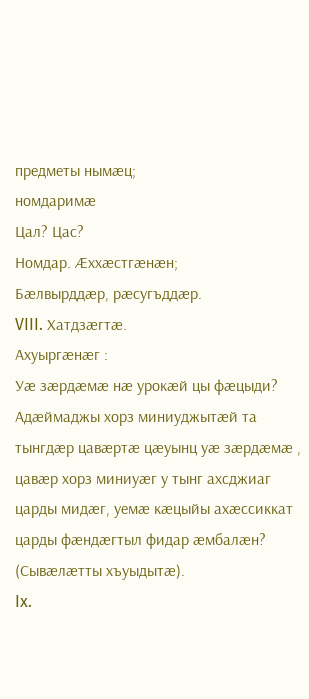предметы нымæц;
номдаримæ
Цал? Цас?
Номдар. Æххæстгæнæн;
Бæлвырддæр, рæсугъддæр.
VIII. Хатдзæгтæ.
Ахуыргæнæг :
Уæ зæрдæмæ нæ урокæй цы фæцыди? Адæймаджы хорз миниуджытæй та тынгдæр цавæртæ цæуынц уæ зæрдæмæ , цавæр хорз миниуæг у тынг ахсджиаг царды мидæг, уемæ кæцыйы ахæссиккат царды фæндæгтыл фидар æмбалæн? (Сывæлæтты хъуыдытæ).
Ix.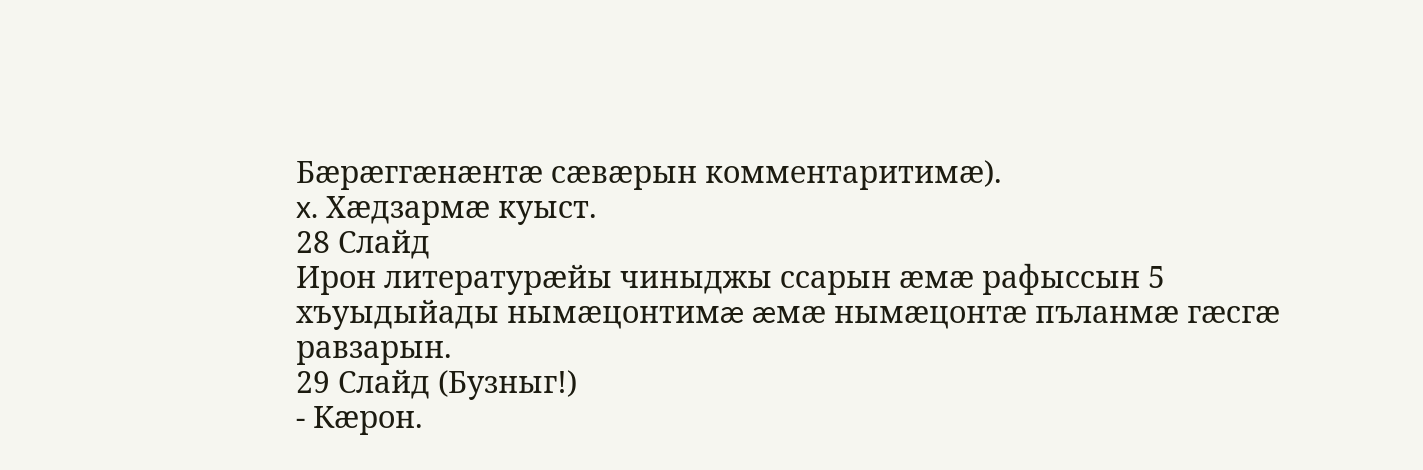Бæрæггæнæнтæ сæвæрын комментаритимæ).
x. Хæдзармæ куыст.
28 Слайд
Ирон литературæйы чиныджы ссарын æмæ рафыссын 5 хъуыдыйады нымæцонтимæ æмæ нымæцонтæ пъланмæ гæсгæ равзарын.
29 Слайд (Бузныг!)
- Кæрон.